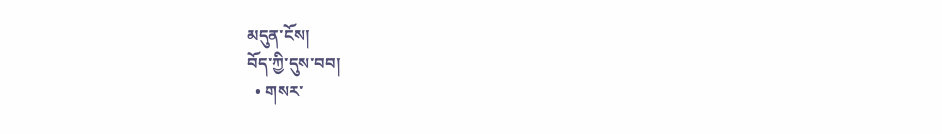མདུན་ངོས།
བོད་ཀྱི་དུས་བབ།
  • གསར་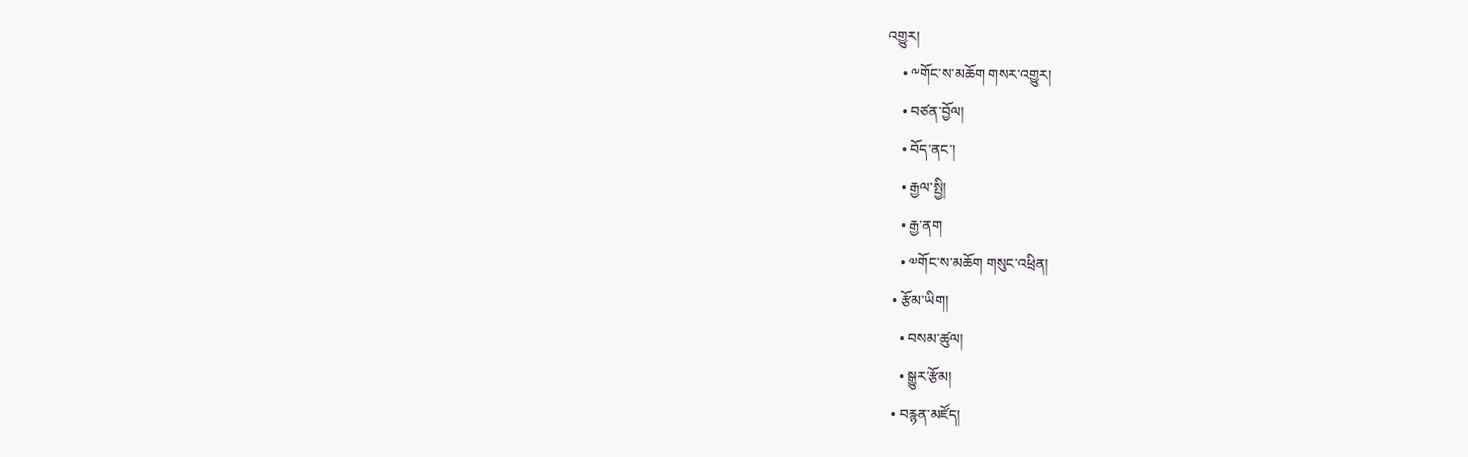འགྱུར།
    • ༸གོང་ས་མཆོག གསར་འགྱུར།
    • བཙན་བྱོལ།
    • བོད་ནང་།
    • རྒྱལ་སྤྱི།
    • རྒྱ་ནག
    • ༧གོང་ས་མཆོག གསུང་འཕྲིན།
  • རྩོམ་ཡིག།
    • བསམ་ཚུལ།
    • སྒྱུར་རྩོམ།
  • བརྙན་མཛོད།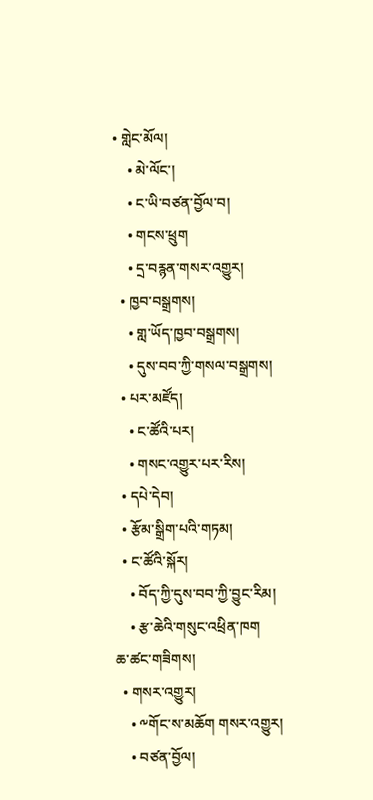• གླེང་མོལ།
    • མེ་ལོང་།
    • ང་ཡི་བཙན་བྱོལ་བ།
    • གངས་ཕྲུག
    • དྲ་བརྙན་གསར་འགྱུར།
  • ཁྱབ་བསྒྲགས།
    • གླ་ཡོད་ཁྱབ་བསྒྲགས།
    • དུས་བབ་ཀྱི་གསལ་བསྒྲགས།
  • པར་མཛོད།
    • ང་ཚོའི་པར།
    • གསང་འགྱུར་པར་རིས།
  • དཔེ་དེབ།
  • རྩོམ་སྒྲིག་པའི་གཏམ།
  • ང་ཚོའི་སྐོར།
    • བོད་ཀྱི་དུས་བབ་ཀྱི་བྱུང་རིམ།
    • རྩ་ཆེའི་གསུང་འཕྲིན་ཁག
ཆ་ཚང་གཟིགས།
  • གསར་འགྱུར།
    • ༸གོང་ས་མཆོག གསར་འགྱུར།
    • བཙན་བྱོལ།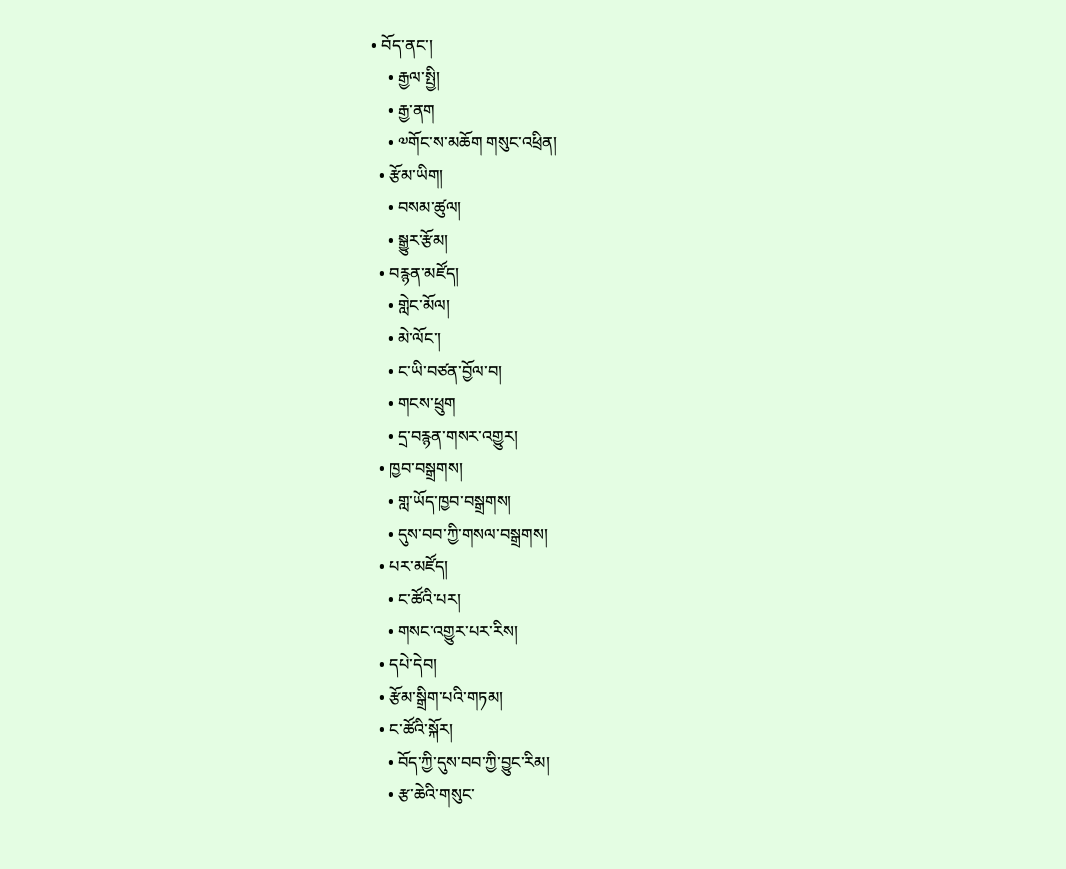• བོད་ནང་།
    • རྒྱལ་སྤྱི།
    • རྒྱ་ནག
    • ༧གོང་ས་མཆོག གསུང་འཕྲིན།
  • རྩོམ་ཡིག།
    • བསམ་ཚུལ།
    • སྒྱུར་རྩོམ།
  • བརྙན་མཛོད།
    • གླེང་མོལ།
    • མེ་ལོང་།
    • ང་ཡི་བཙན་བྱོལ་བ།
    • གངས་ཕྲུག
    • དྲ་བརྙན་གསར་འགྱུར།
  • ཁྱབ་བསྒྲགས།
    • གླ་ཡོད་ཁྱབ་བསྒྲགས།
    • དུས་བབ་ཀྱི་གསལ་བསྒྲགས།
  • པར་མཛོད།
    • ང་ཚོའི་པར།
    • གསང་འགྱུར་པར་རིས།
  • དཔེ་དེབ།
  • རྩོམ་སྒྲིག་པའི་གཏམ།
  • ང་ཚོའི་སྐོར།
    • བོད་ཀྱི་དུས་བབ་ཀྱི་བྱུང་རིམ།
    • རྩ་ཆེའི་གསུང་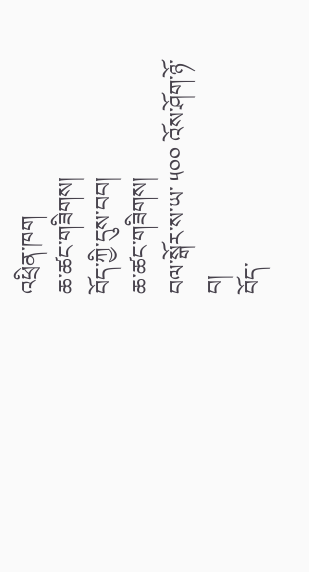འཕྲིན་ཁག
ཆ་ཚང་གཟིགས།
བོད་ཀྱི་དུས་བབ།
ཆ་ཚང་གཟིགས།
བལ་སྒོར་ས་ཡ་ ༥༠༠ འོས་ཤོག་ཉོ་བ།
བོད་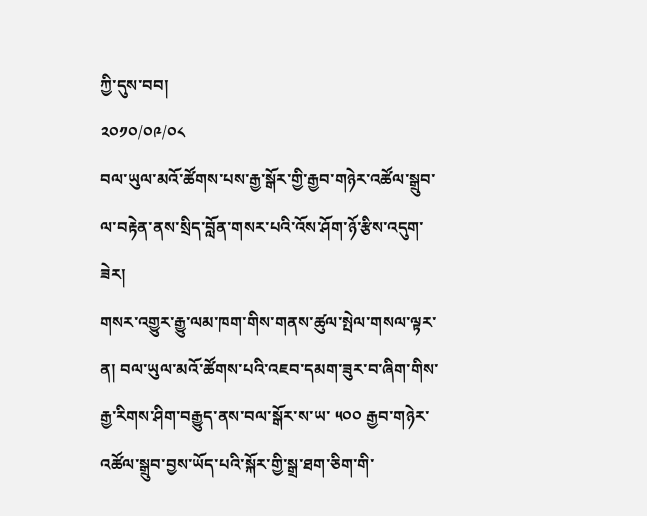ཀྱི་དུས་བབ།
༢༠༡༠/༠༩/༠༨
བལ་ཡུལ་མའོ་ཚོགས་པས་རྒྱ་སྒོར་གྱི་རྒྱབ་གཉེར་འཚོལ་སྒྲུབ་ལ་བརྟེན་ནས་སྲིད་བློན་གསར་པའི་འོས་ཤོག་ཉོ་རྩིས་འདུག་ཟེར།
གསར་འགྱུར་རྒྱུ་ལམ་ཁག་གིས་གནས་ཚུལ་སྤེལ་གསལ་ལྟར་ན། བལ་ཡུལ་མའོ་ཚོགས་པའི་འཇབ་དམག་ཟུར་བ་ཞིག་གིས་རྒྱ་རིགས་ཤིག་བརྒྱུད་ནས་བལ་སྒོར་ས་ཡ་ ༥༠༠ རྒྱབ་གཉེར་འཚོལ་སྒྲུབ་བྱས་ཡོད་པའི་སྐོར་གྱི་སྒྲ་ཐག་ཅིག་གི་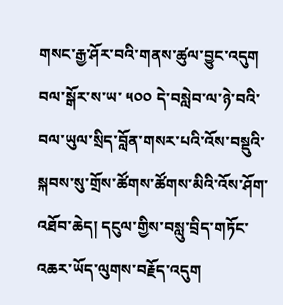གསང་རྒྱ་ཤོར་བའི་གནས་ཚུལ་བྱུང་འདུག  བལ་སྒོར་ས་ཡ་ ༥༠༠ དེ་བསླེབ་ལ་ཉེ་བའི་བལ་ཡུལ་སྲིད་བློན་གསར་པའི་འོས་བསྡུའི་སྐབས་སུ་གྲོས་ཚོགས་ཚོགས་མིའི་འོས་ཤོག་འཐོབ་ཆེད། དངུལ་གྱིས་བསླུ་བྲིད་གཏོང་འཆར་ཡོད་ལུགས་བརྗོད་འདུག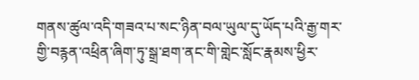གནས་ཚུལ་འདི་གཟའ་པ་སང་ཉིན་བལ་ཡུལ་དུ་ཡོད་པའི་རྒྱ་གར་གྱི་བརྙན་འཕྲིན་ཞིག་ཏུ་སྒྲ་ཐག་ནང་གི་གླེང་སློང་རྣམས་ཕྱིར་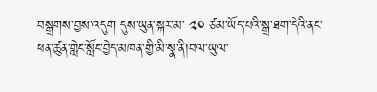བསྒྲགས་བྱས་འདུག དུས་ཡུན་སྐར་མ་ ༢༠ ཙམ་ཡོད་པའི་སྒྲ་ཐག་དེའི་ནང་ཕན་ཚུན་གླེང་སློང་བྱེད་མཁན་གྱི་མི་སྣ་ནི།བལ་ཡུལ་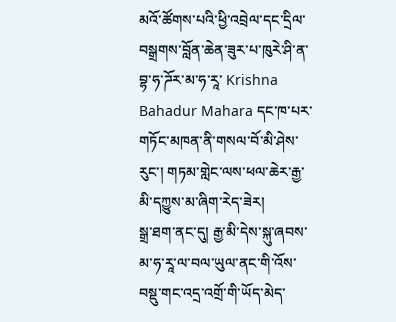མའོ་ཚོགས་པའི་ཕྱི་འབྲེལ་དང་དྲིལ་བསྒྲགས་བློན་ཆེན་ཟུར་པ་ཁུརེ་ཤི་ན་བྷ་ཧ་ཌོར་མ་ཧ་རཱ་ Krishna Bahadur Mahara དང་ཁ་པར་གཏོང་མཁན་ནི་གསལ་བོ་མི་ཤེས་རུང་། གཏམ་གླེང་ལས་ཕལ་ཆེར་རྒྱ་མི་དཀྱུས་མ་ཞིག་རེད་ཟེར།
སྒྲ་ཐག་ནང་དུ། རྒྱ་མི་དེས་སྐུ་ཞབས་མ་ཧ་རཱ་ལ་བལ་ཡུལ་ནང་གི་འོས་བསྡུ་གང་འདྲ་འགྲོ་གི་ཡོད་མེད་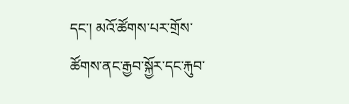དང་། མའོ་ཚོགས་པར་གྲོས་ཚོགས་ནང་རྒྱབ་སྐྱོར་དང་རྐུབ་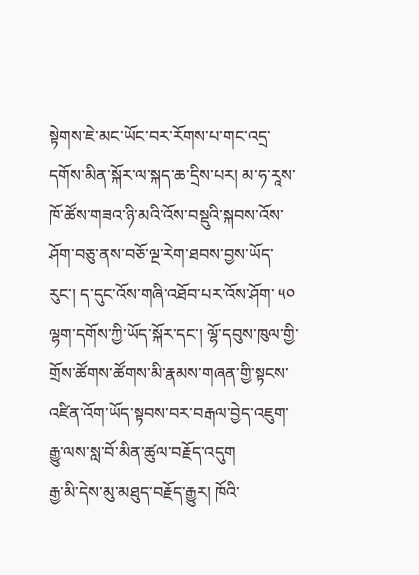སྟེགས་ཇེ་མང་ཡོང་བར་རོགས་པ་གང་འདྲ་དགོས་མིན་སྐོར་ལ་སྐད་ཆ་དྲིས་པར། མ་ཧ་རཱས་ཁོ་ཚོས་གཟའ་ཉི་མའི་འོས་བསྡུའི་སྐབས་འོས་ཤོག་བཅུ་ནས་བཅོ་ལྔ་རེག་ཐབས་བྱས་ཡོད་རུང་། ད་དུང་འོས་གཞི་འཐོབ་པར་འོས་ཤོག་ ༥༠ ལྷག་དགོས་ཀྱི་ཡོད་སྐོར་དང་། ལྷོ་དབུས་ཁུལ་གྱི་གྲོས་ཚོགས་ཚོགས་མི་རྣམས་གཞན་གྱི་སྟངས་འཛིན་འོག་ཡོད་སྟབས་བར་བརྒལ་བྱེད་འཇུག་རྒྱུ་ལས་སླ་བོ་མིན་ཚུལ་བརྗོད་འདུག
རྒྱ་མི་དེས་མུ་མཐུད་བརྗོད་རྒྱུར། ཁོའི་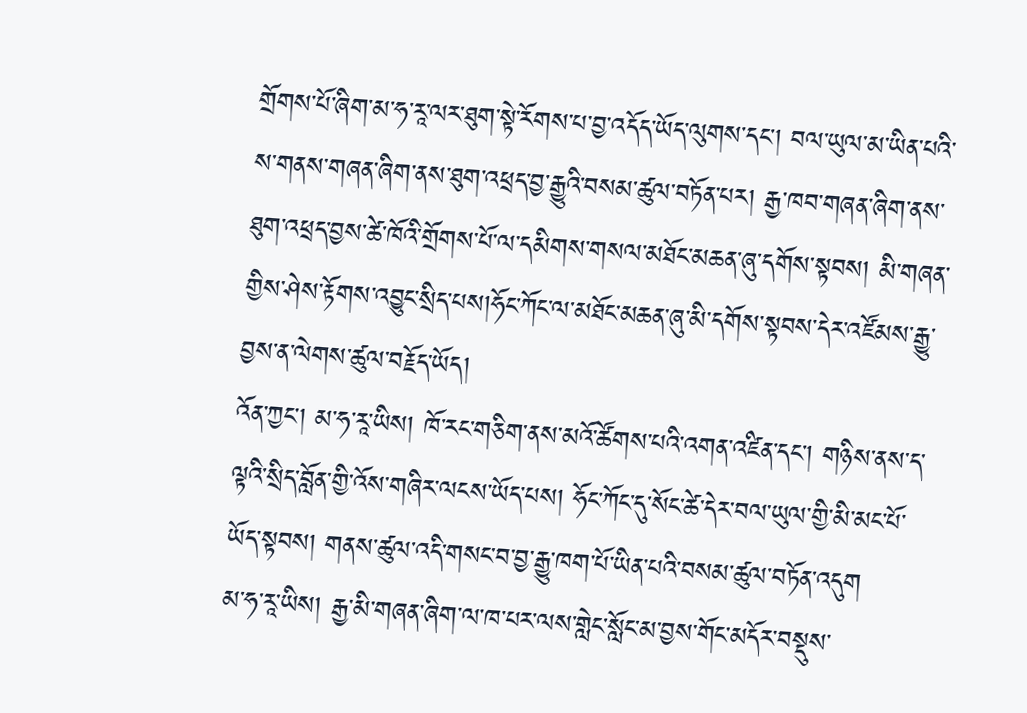གྲོགས་པོ་ཞིག་མ་ཧ་རཱ་ལར་ཐུག་སྟེ་རོགས་པ་བྱ་འདོད་ཡོད་ལུགས་དང་། བལ་ཡུལ་མ་ཡིན་པའི་ས་གནས་གཞན་ཞིག་ནས་ཐུག་འཕྲད་བྱ་རྒྱུའི་བསམ་ཚུལ་བཏོན་པར། རྒྱ་ཁབ་གཞན་ཞིག་ནས་ཐུག་འཕྲད་བྱས་ཚེ་ཁོའི་གྲོགས་པོ་ལ་དམིགས་གསལ་མཐོང་མཆན་ཞུ་དགོས་སྟབས། མི་གཞན་གྱིས་ཤེས་རྟོགས་འབྱུང་སྲིད་པས།ཧོང་ཀོང་ལ་མཐོང་མཆན་ཞུ་མི་དགོས་སྟབས་དེར་འཛོམས་རྒྱུ་བྱས་ན་ལེགས་ཚུལ་བརྗོད་ཡོད།
འོན་ཀྱང་། མ་ཧ་རཱ་ཡིས། ཁོ་རང་གཅིག་ནས་མའོ་ཚོགས་པའི་འགན་འཛིན་དང་། གཉིས་ནས་ད་ལྟའི་སྲིད་བློན་གྱི་འོས་གཞིར་ལངས་ཡོད་པས། ཧོང་ཀོང་དུ་སོང་ཚེ་དེར་བལ་ཡུལ་གྱི་མི་མང་པོ་ཡོད་སྟབས། གནས་ཚུལ་འདི་གསང་བ་བྱ་རྒྱུ་ཁག་པོ་ཡིན་པའི་བསམ་ཚུལ་བཏོན་འདུག
མ་ཧ་རཱ་ཡིས། རྒྱ་མི་གཞན་ཞིག་ལ་ཁ་པར་ལས་གླེང་སློང་མ་བྱས་གོང་མདོར་བསྡུས་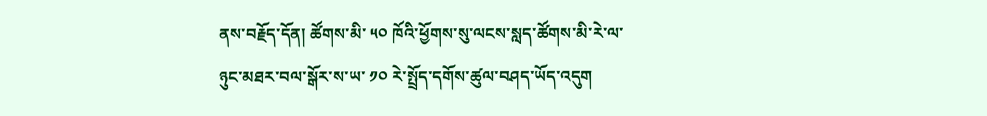ནས་བརྗོད་དོན། ཚོགས་མི་ ༥༠ ཁོའི་ཕྱོགས་སུ་ལངས་སླད་ཚོགས་མི་རེ་ལ་ཉུང་མཐར་བལ་སྒོར་ས་ཡ་ ༡༠ རེ་སྤྲོད་དགོས་ཚུལ་བཤད་ཡོད་འདུག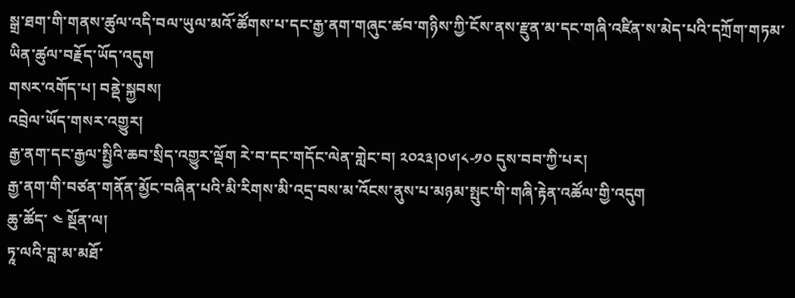སྒྲ་ཐག་གི་གནས་ཚུལ་འདི་བལ་ཡུལ་མའོ་ཚོགས་པ་དང་རྒྱ་ནག་གཞུང་ཚབ་གཉིས་ཀྱི་ངོས་ནས་རྫུན་མ་དང་གཞི་འཛིན་ས་མེད་པའི་དཀྲོག་གཏམ་ཡིན་ཚུལ་བརྗོད་ཡོད་འདུག
གསར་འགོད་པ། བནྡེ་སྐྱབས།
འབྲེལ་ཡོད་གསར་འགྱུར།
རྒྱ་ནག་དང་རྒྱལ་སྤྱིའི་ཆབ་སྲིད་འགྱུར་ལྡོག རེ་བ་དང་གདོང་ལེན་གླེང་བ། ༢༠༢༣།༠༦།༨-༡༠ དུས་བབ་ཀྱི་པར།
རྒྱ་ནག་གི་བཙན་གནོན་མྱོང་བཞིན་པའི་མི་རིགས་མི་འདྲ་བས་མ་འོངས་ནུས་པ་མཉམ་སྤུང་གི་གཞི་རྟེན་འཚོལ་གྱི་འདུག
ཆུ་ཚོད་ ༤ སྔོན་ལ།
ཏཱ་ལའི་བླ་མ་མཐོ་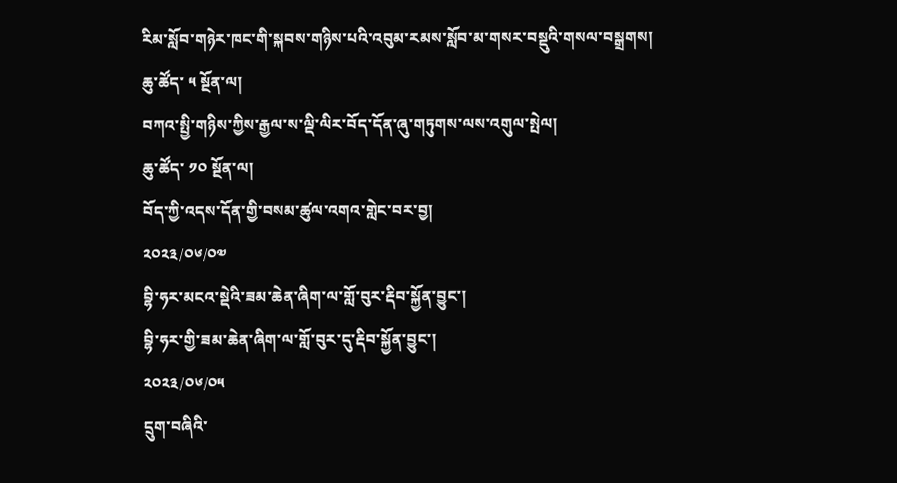རིམ་སློབ་གཉེར་ཁང་གི་སྐབས་གཉིས་པའི་འབུམ་རམས་སློབ་མ་གསར་བསྡུའི་གསལ་བསྒྲགས།
ཆུ་ཚོད་ ༥ སྔོན་ལ།
བཀའ་སྤྱི་གཉིས་ཀྱིས་རྒྱལ་ས་ལྡི་ལིར་བོད་དོན་ཞུ་གཏུགས་ལས་འགུལ་སྤེལ།
ཆུ་ཚོད་ ༡༠ སྔོན་ལ།
བོད་ཀྱི་འདས་དོན་གྱི་བསམ་ཚུལ་འགའ་གླེང་བར་བྱ།
༢༠༢༣/༠༦/༠༧
བྷི་ཧར་མངའ་སྡེའི་ཟམ་ཆེན་ཞིག་ལ་གློ་བུར་རྡིབ་སྐྱོན་བྱུང་།
བྷི་ཧར་གྱི་ཟམ་ཆེན་ཞིག་ལ་གློ་བུར་དུ་རྡིབ་སྐྱོན་བྱུང་།
༢༠༢༣/༠༦/༠༥
དྲུག་བཞིའི་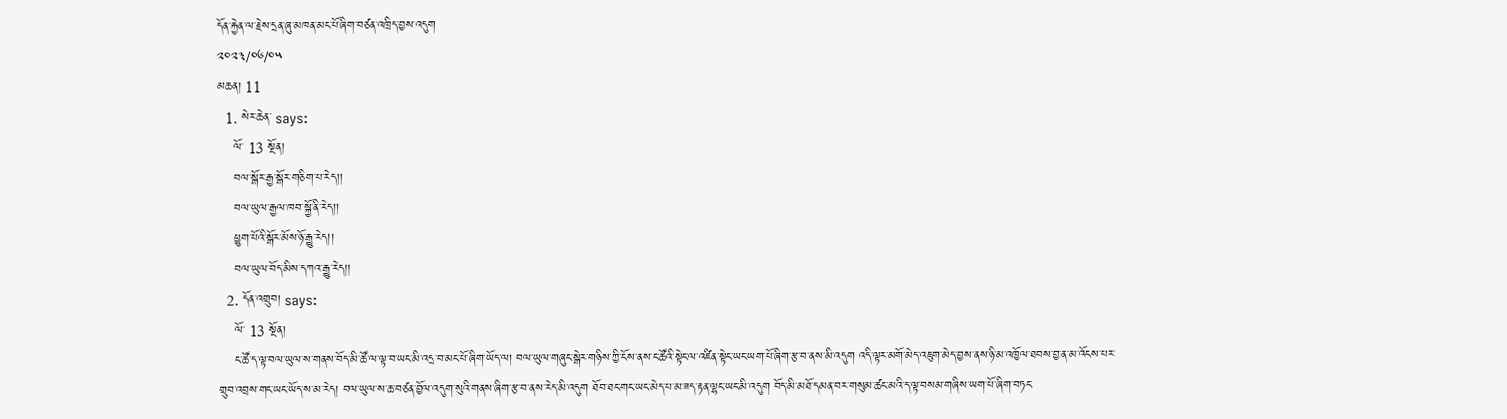དོན་རྐྱེན་ལ་རྗེས་དྲན་ཞུ་མཁན་མང་པོ་ཞིག་བཙན་འཁྲིད་བྱས་འདུག
༢༠༢༣/༠༦/༠༥
མཆན། 11
  1. སེར་ཆེན་ says:
    ལོ་ 13 སྔོན།
    བལ་སྒོར་རྒྱ་སྒོར་གཅིག་པ་རེད།།
    བལ་ཡུལ་རྒྱལ་ཁབ་སྐྱོ་ནི་རེད།།
    ཕྱུག་པོའི་སྒོར་མོས་ཉོ་རྒྱུ་རེད།།
    བལ་ཡུལ་བོད་མིས་དཀའ་རྒྱུ་རེད།།
  2. དོན་འགྲུབ། says:
    ལོ་ 13 སྔོན།
    ང་ཚོ་ད་ལྟ་བལ་ཡུལ་ས་གནས་བོད་མི་ཚོ་ལ་ལྟ་བ་ཡང་མི་འདྲ་བ་མང་པོ་ཞིག་ཡོད་ལ། བལ་ཡུལ་གཞུང་སྒེར་གཉིས་ཀྱི་ངོས་ནས་ང་ཚོའི་སྟེང་ལ་འཛིན་སྟེང་ཡང་ཡག་པོ་ཞིག་རྩ་བ་ནས་མི་འདུག འདི་ལྟར་མགོ་མེད་འཇུག་མེད་བྱས་ནས་ཉི་མ་འཁྱོལ་ཐབས་བྱ་ན་མ་འོངས་པར་གྲུབ་འབྲས་གང་ཡང་ཡོད་ས་མ་རེད། བལ་ཡུལ་ས་ཆ་བཙན་བྱོལ་འདུག་སུའི་གནས་ཞིག་རྩ་བ་ནས་རེད་མི་འདུག ཐོབ་ཐང་གང་ཡང་མེད་པ་མ་ཟད་རྟན་ལྷང་ཡང་མི་འདུག བོད་མི་མཐོ་དམན་བར་གསུམ་ཚང་མའི་ད་ལྟ་བསམ་གཞིས་ཡག་པོ་ཞིག་བཏང་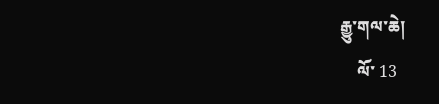རྒྱུ་གལ་ཆེ།
    ལོ་ 13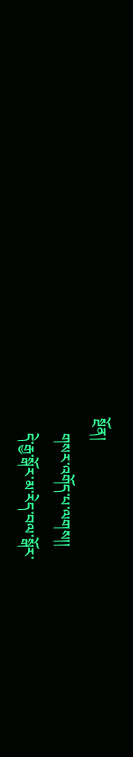སྔོན།
    གསར་འགོད་པ་ལགས།།
    དེ་རྒྱ་སྒོར་མ་རེད་བལ་སྒོར་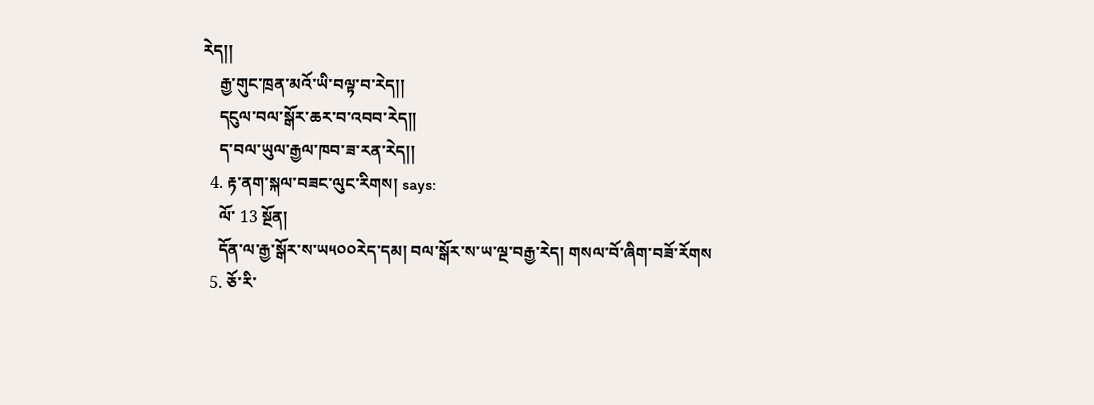རེད།།
    རྒྱ་གུང་ཁྲན་མའོ་ཡི་བལྟ་བ་རེད།།
    དངུལ་བལ་སྒོར་ཆར་བ་འབབ་རེད།།
    ད་བལ་ཡུལ་རྒྱལ་ཁབ་ཟ་རན་རེད།།
  4. རྟ་ནག་སྐལ་བཟང་ལུང་རིགས། says:
    ལོ་ 13 སྔོན།
    དོན་ལ་རྒྱ་སྒོར་ས་ཡ༥༠༠རེད་དམ། བལ་སྒོར་ས་ཡ་ལྔ་བརྒྱ་རེད། གསལ་བོ་ཞིག་བཟོ་རོགས
  5. ཅོ་རི་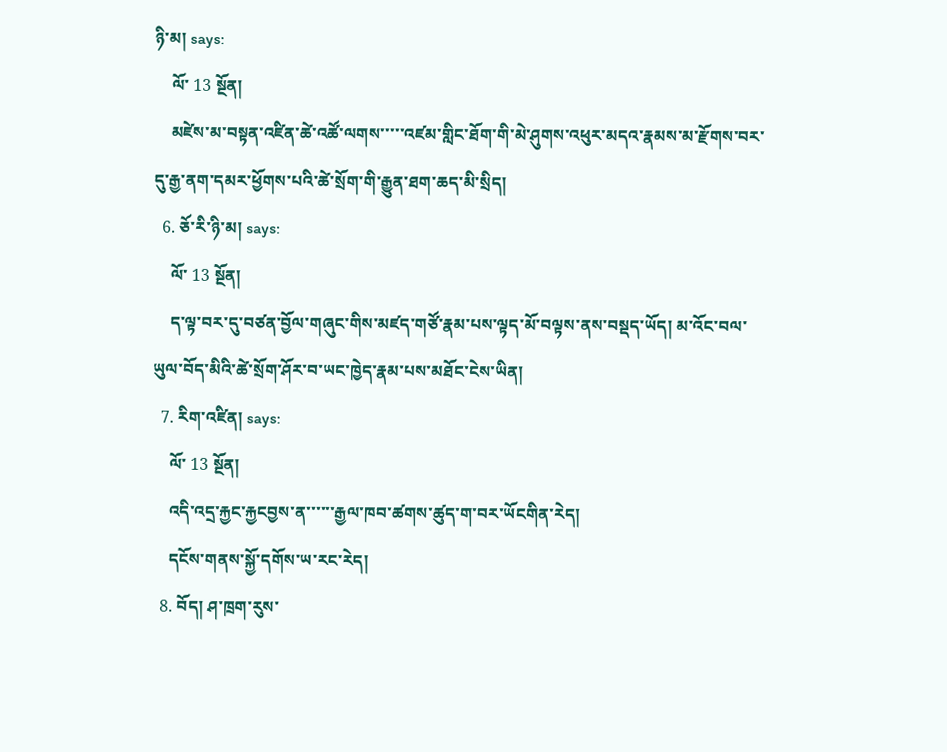ཉི་མ། says:
    ལོ་ 13 སྔོན།
    མཛེས་མ་བསྟན་འཛིན་ཚེ་འཚོ་ལགས་་་་་འཛམ་གླིང་ཐོག་གི་མེ་ཤུགས་འཕུར་མདའ་རྣམས་མ་རྫོགས་བར་དུ་རྒྱ་ནག་དམར་ཕྱོགས་པའི་ཚེ་སྲོག་གི་རྒྱུན་ཐག་ཆད་མི་སྲིད།
  6. ཅོ་རི་ཉི་མ། says:
    ལོ་ 13 སྔོན།
    ད་ལྟ་བར་དུ་བཙན་བྱོལ་གཞུང་གིས་མཛད་གཙོ་རྣམ་པས་ལྟད་མོ་བལྟས་ནས་བསྡད་ཡོད། མ་འོང་བལ་ཡུལ་བོད་མིའི་ཚེ་སྲོག་ཤོར་བ་ཡང་ཁྱེད་རྣམ་པས་མཐོང་ངེས་ཡིན།
  7. རིག་འཛིན། says:
    ལོ་ 13 སྔོན།
    འདི་འདྲ་རྐྱང་རྐྱངབྱས་ན་་་་་་རྒྱལ་ཁབ་ཚགས་ཚུད་ག་བར་ཡོངགིན་རེད།
    དངོས་གནས་སྐྱོ་དགོས་ཡ་རང་རེད།
  8. བོད། ཤ་ཁྲག་རུས་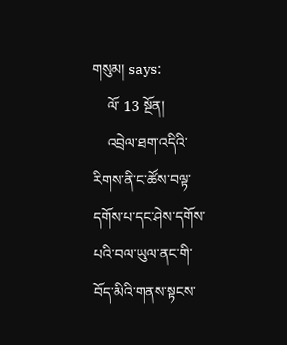གསུམ། says:
    ལོ་ 13 སྔོན།
    འབྲེལ་ཐག་འདིའི་རིགས་ནི་ང་ཚོས་བལྟ་དགོས་པ་དང་ཤེས་དགོས་པའི་བལ་ཡུལ་ནང་གི་བོད་མིའི་གནས་སྟངས་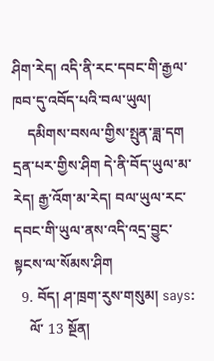ཤིག་རེད། འདི་ནི་རང་དབང་གི་རྒྱལ་ཁབ་དུ་འབོད་པའི་བལ་ཡུལ།
    དམིགས་བསལ་གྱིས་སྤུན་ཟླ་དག དྲན་པར་གྱིས་ཤིག དེ་ནི་བོད་ཡུལ་མ་རེད། རྒྱ་འོག་མ་རེད། བལ་ཡུལ་རང་དབང་གི་ཡུལ་ནས་འདི་འདྲ་བྱུང་སྟངས་ལ་སོམས་ཤིག
  9. བོད། ཤ་ཁྲག་རུས་གསུམ། says:
    ལོ་ 13 སྔོན།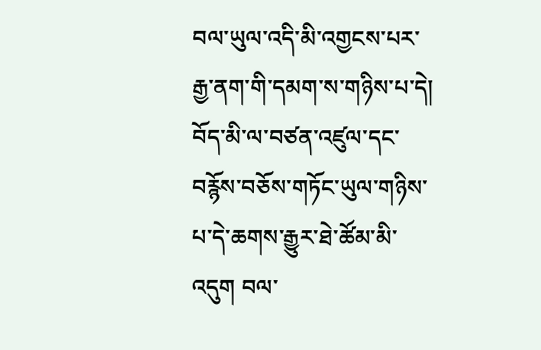བལ་ཡུལ་འདི་མི་འགྱངས་པར་རྒྱ་ནག་གི་དམག་ས་གཉིས་པ་དེ། བོད་མི་ལ་བཙན་འཛུལ་དང་བརྙོས་བཅོས་གཏོང་ཡུལ་གཉིས་པ་དེ་ཆགས་རྒྱུར་ཐེ་ཚོམ་མི་འདུག བལ་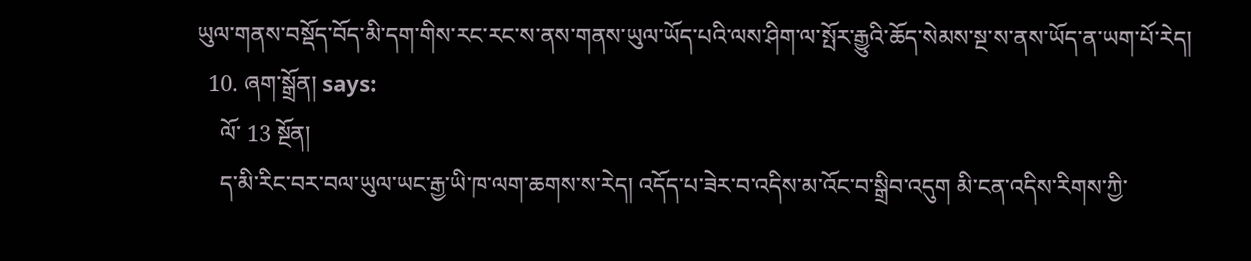ཡུལ་གནས་བསྡོད་བོད་མི་དག་གིས་རང་རང་ས་ནས་གནས་ཡུལ་ཡོད་པའི་ལས་ཤིག་ལ་སྤོར་རྒྱུའི་ཆོད་སེམས་སྔ་ས་ནས་ཡོད་ན་ཡག་པོ་རེད།
  10. ཞག་སྒྲོན། says:
    ལོ་ 13 སྔོན།
    ད་མི་རིང་བར་བལ་ཡུལ་ཡང་རྒྱ་ཡི་ཁ་ལག་ཆགས་ས་རེད། འདོད་པ་ཟེར་བ་འདིས་མ་འོང་བ་སྒྲིབ་འདུག མི་ངན་འདིས་རིགས་ཀྱི་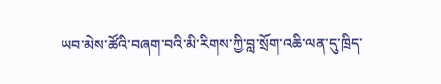ཡབ་མེས་ཚོའི་བཞག་བའི་མི་རིགས་ཀྱི་བླ་སྲོག་འཆི་ལན་དུ་ཁྲིད་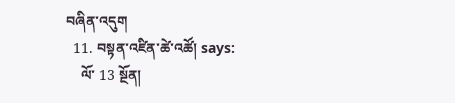བཞིན་འདུག
  11. བསྟན་འཛིན་ཚེ་འཚོ། says:
    ལོ་ 13 སྔོན།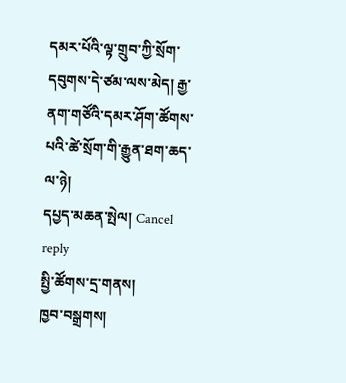དམར་པོའི་ལྟ་གྲུབ་ཀྱི་སྲོག་དབུགས་དེ་ཙམ་ལས་མེད། རྒྱ་ནག་གཙོའི་དམར་ཤོག་ཚོགས་པའི་ཚེ་སྲོག་གི་རྒྱུན་ཐག་ཆད་ལ་ཉེ།
དཔྱད་མཆན་སྤེལ། Cancel reply
སྤྱི་ཚོགས་དྲ་གནས།
ཁྱབ་བསྒྲགས།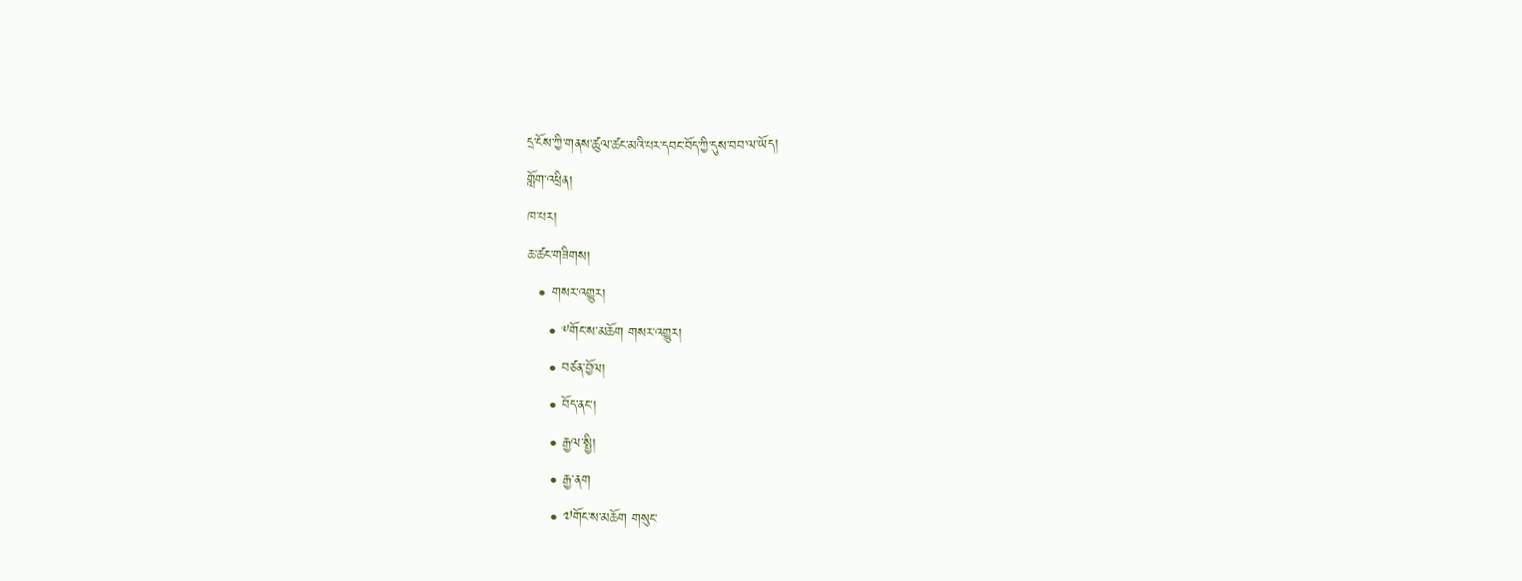དྲ་ངོས་ཀྱི་གནས་ཚུལ་ཚང་མའི་པར་དབང་བོད་ཀྱི་དུས་བབ་ལ་ཡོད།
གློག་འཕྲིན།
ཁ་པར།
ཆ་ཚང་གཟིགས།
  • གསར་འགྱུར།
    • ༸གོང་ས་མཆོག གསར་འགྱུར།
    • བཙན་བྱོལ།
    • བོད་ནང་།
    • རྒྱལ་སྤྱི།
    • རྒྱ་ནག
    • ༧གོང་ས་མཆོག གསུང་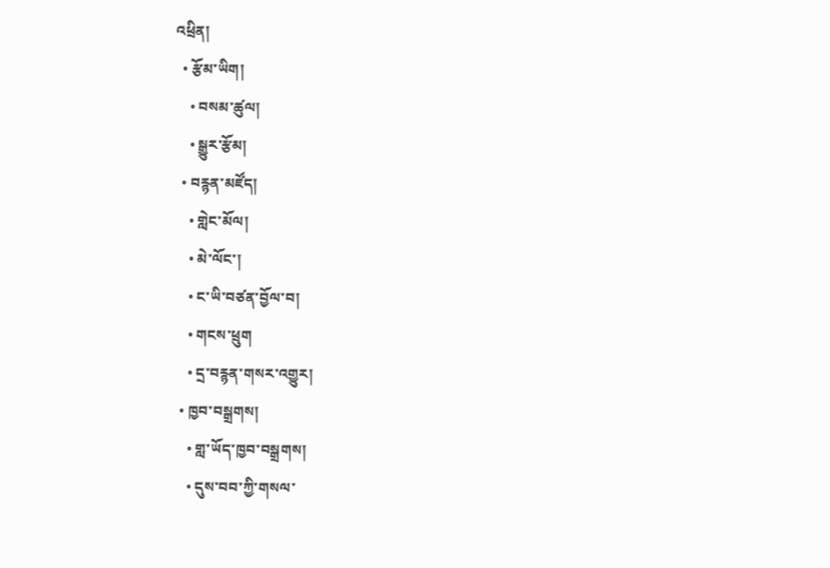འཕྲིན།
  • རྩོམ་ཡིག།
    • བསམ་ཚུལ།
    • སྒྱུར་རྩོམ།
  • བརྙན་མཛོད།
    • གླེང་མོལ།
    • མེ་ལོང་།
    • ང་ཡི་བཙན་བྱོལ་བ།
    • གངས་ཕྲུག
    • དྲ་བརྙན་གསར་འགྱུར།
  • ཁྱབ་བསྒྲགས།
    • གླ་ཡོད་ཁྱབ་བསྒྲགས།
    • དུས་བབ་ཀྱི་གསལ་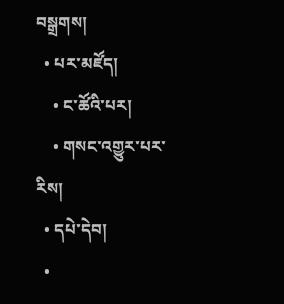བསྒྲགས།
  • པར་མཛོད།
    • ང་ཚོའི་པར།
    • གསང་འགྱུར་པར་རིས།
  • དཔེ་དེབ།
  •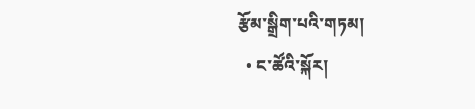རྩོམ་སྒྲིག་པའི་གཏམ།
  • ང་ཚོའི་སྐོར།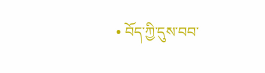• བོད་ཀྱི་དུས་བབ་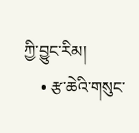ཀྱི་བྱུང་རིམ།
    • རྩ་ཆེའི་གསུང་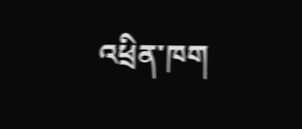འཕྲིན་ཁག